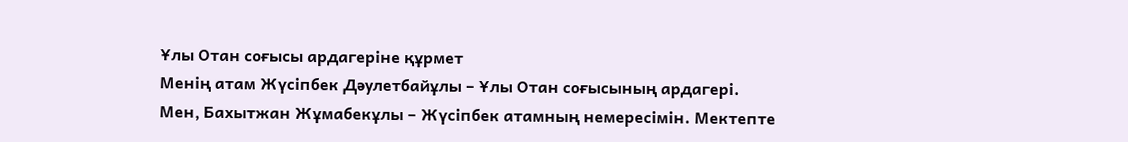Ұлы Отан соғысы ардагеріне құрмет
Менің атам Жүсіпбек Дәулетбайұлы – Ұлы Отан соғысының ардагері.
Мен, Бахытжан Жұмабекұлы – Жүсіпбек атамның немересімін. Мектепте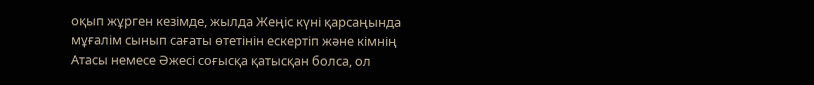оқып жұрген кезімде, жылда Жеңіс күні қарсаңында мұғалім сынып сағаты өтетінін ескертіп және кімнің Атасы немесе Әжесі соғысқа қатысқан болса, ол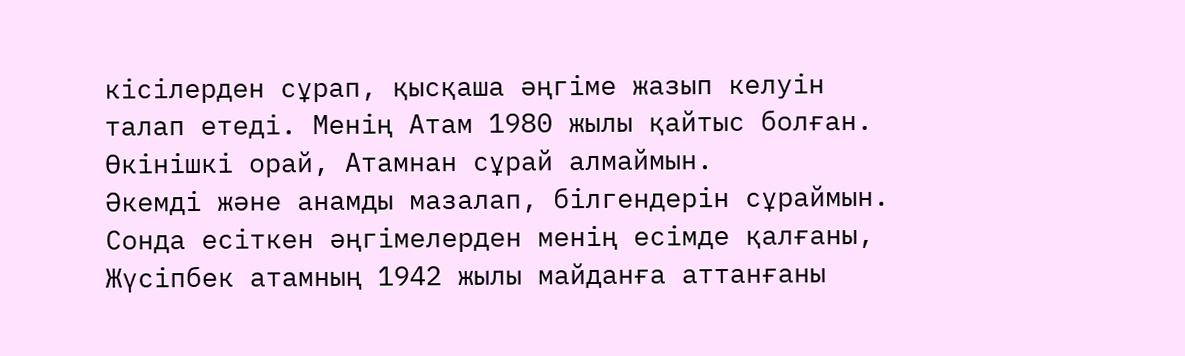кісілерден сұрап, қысқаша әңгіме жазып келуін талап етеді. Менің Атам 1980 жылы қайтыс болған. Өкінішкі орай, Атамнан сұрай алмаймын.
Әкемді және анамды мазалап, білгендерін сұраймын. Сонда есіткен әңгімелерден менің есімде қалғаны, Жүсіпбек атамның 1942 жылы майданға аттанғаны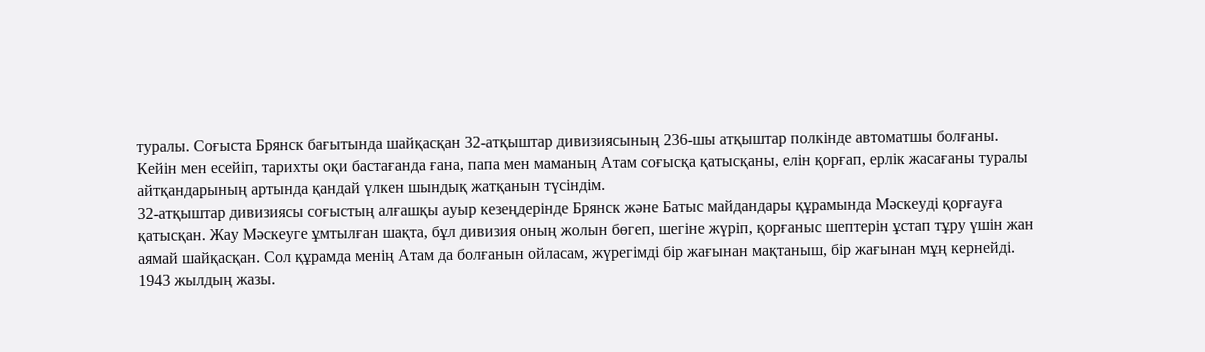туралы. Соғыста Брянск бағытында шайқасқан 32-атқыштар дивизиясының 236-шы атқыштар полкінде автоматшы болғаны.
Кейін мен есейіп, тарихты оқи бастағанда ғана, папа мен маманың Атам соғысқа қатысқаны, елін қорғап, ерлік жасағаны туралы айтқандарының артында қандай үлкен шындық жатқанын түсіндім.
32-атқыштар дивизиясы соғыстың алғашқы ауыр кезеңдерінде Брянск және Батыс майдандары құрамында Мәскеуді қорғауға қатысқан. Жау Мәскеуге ұмтылған шақта, бұл дивизия оның жолын бөгеп, шегіне жүріп, қорғаныс шептерін ұстап тұру үшін жан аямай шайқасқан. Сол құрамда менің Атам да болғанын ойласам, жүрегімді бір жағынан мақтаныш, бір жағынан мұң кернейді.
1943 жылдың жазы.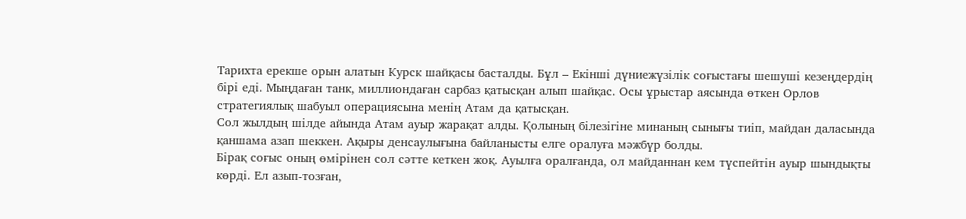Тарихта ерекше орын алатын Курск шайқасы басталды. Бұл – Екінші дүниежүзілік соғыстағы шешуші кезеңдердің бірі еді. Мыңдаған танк, миллиондаған сарбаз қатысқан алып шайқас. Осы ұрыстар аясында өткен Орлов стратегиялық шабуыл операциясына менің Атам да қатысқан.
Сол жылдың шілде айында Атам ауыр жарақат алды. Қолының білезігіне минаның сынығы тиіп, майдан даласында қаншама азап шеккен. Ақыры денсаулығына байланысты елге оралуға мәжбүр болды.
Бірақ соғыс оның өмірінен сол сәтте кеткен жоқ. Ауылға оралғанда, ол майданнан кем түспейтін ауыр шындықты көрді. Ел азып-тозған,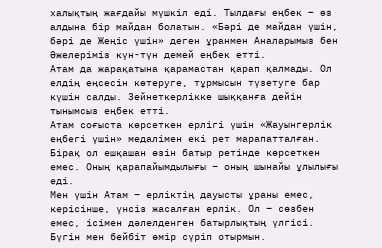халықтың жағдайы мүшкіл еді. Тылдағы еңбек – өз алдына бір майдан болатын. «Бәрі де майдан үшін, бәрі де Жеңіс үшін» деген ұранмен Аналарымыз бен Әжелеріміз күн-түн демей еңбек етті.
Атам да жарақатына қарамастан қарап қалмады. Ол елдің еңсесін көтеруге, тұрмысын түзетуге бар күшін салды. Зейнеткерлікке шыққанға дейін тынымсыз еңбек етті.
Атам соғыста көрсеткен ерлігі үшін «Жауынгерлік еңбегі үшін» медалімен екі рет марапатталған. Бірақ ол ешқашан өзін батыр ретінде көрсеткен емес. Оның қарапайымдылығы – оның шынайы ұлылығы еді.
Мен үшін Атам – ерліктің дауысты ұраны емес, керісінше, үнсіз жасалған ерлік. Ол – сөзбен емес, ісімен дәлелденген батырлықтың үлгісі.
Бүгін мен бейбіт өмір сүріп отырмын.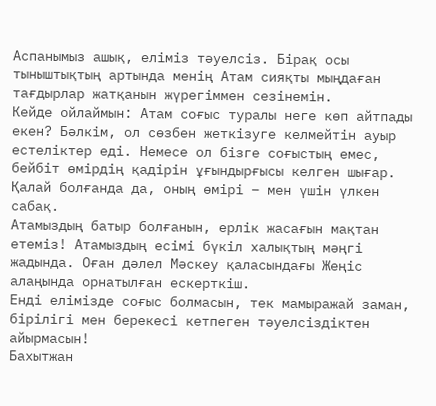Аспанымыз ашық, еліміз тәуелсіз. Бірақ осы тыныштықтың артында менің Атам сияқты мыңдаған тағдырлар жатқанын жүрегіммен сезінемін.
Кейде ойлаймын: Атам соғыс туралы неге көп айтпады екен? Бәлкім, ол сөзбен жеткізуге келмейтін ауыр естеліктер еді. Немесе ол бізге соғыстың емес, бейбіт өмірдің қадірін ұғындырғысы келген шығар.
Қалай болғанда да, оның өмірі – мен үшін үлкен сабақ.
Атамыздың батыр болғанын, ерлік жасағын мақтан етеміз! Атамыздың есімі бүкіл халықтың мәңгі жадында. Оған дәлел Мәскеу қаласындағы Жеңіс алаңында орнатылған ескерткіш.
Енді елімізде соғыс болмасын, тек мамыражай заман, бірілігі мен берекесі кетпеген тәуелсіздіктен айырмасын!
Бахытжан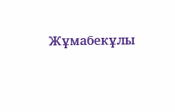Жұмабекұлы